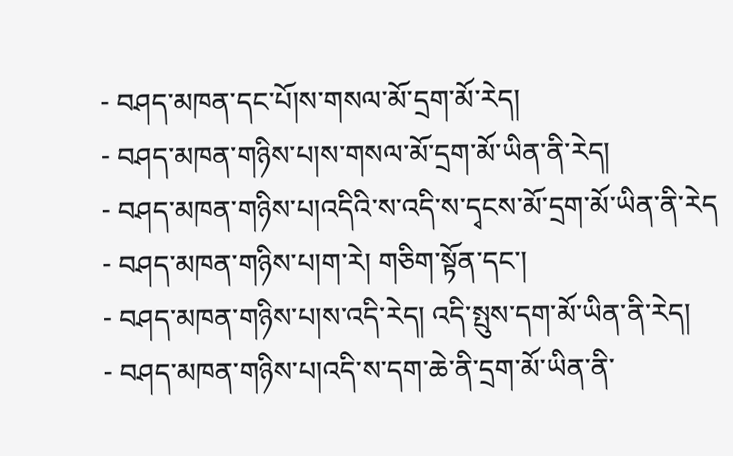- བཤད་མཁན་དང་པོ།ས་གསལ་མོ་དྲག་མོ་རེད།
- བཤད་མཁན་གཉིས་པ།ས་གསལ་མོ་དྲག་མོ་ཡིན་ནི་རེད།
- བཤད་མཁན་གཉིས་པ།འདིའི་ས་འདི་ས་དྭངས་མོ་དྲག་མོ་ཡིན་ནི་རེད
- བཤད་མཁན་གཉིས་པ།ག་རེ། གཅིག་སྟོན་དང་།
- བཤད་མཁན་གཉིས་པ།ས་འདི་རེད། འདི་སྤུས་དག་མོ་ཡིན་ནི་རེད།
- བཤད་མཁན་གཉིས་པ།འདི་ས་དག་ཆེ་ནི་དྲག་མོ་ཡིན་ནི་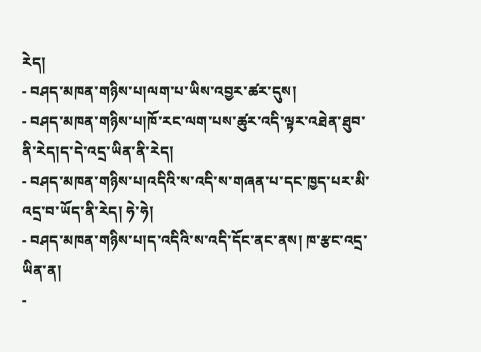རེད།
- བཤད་མཁན་གཉིས་པ།ལག་པ་ཡིས་འབྱར་ཚར་དུས།
- བཤད་མཁན་གཉིས་པ།ཁོ་རང་ལག་པས་ཚུར་འདི་ལྟར་འཐེན་ཐུབ་ནི་རེད།ད་དེ་འདྲ་ཡིན་ནི་རེད།
- བཤད་མཁན་གཉིས་པ།འདིའི་ས་འདི་ས་གཞན་པ་དང་ཁྱད་པར་མི་འདྲ་བ་ཡོད་ནི་རེད། ཧེ་ཧེ།
- བཤད་མཁན་གཉིས་པ།ད་འདིའི་ས་འདི་དོང་ནང་ནས། ཁ་རྩང་འདྲ་ཡིན་ན།
-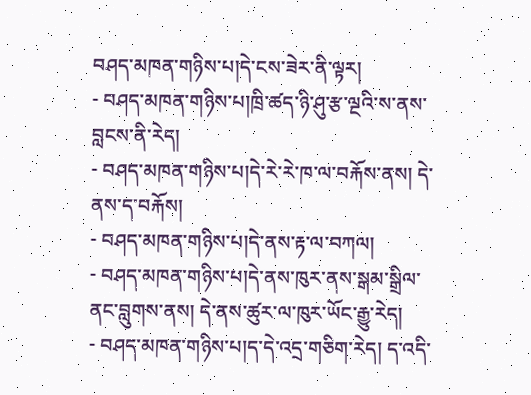བཤད་མཁན་གཉིས་པ།དེ་ངས་ཟེར་ནི་ལྟར།
- བཤད་མཁན་གཉིས་པ།ཁྲི་ཚད་ཉི་ཤུ་རྩ་ལྔའི་ས་ནས་བླངས་ནི་རེད།
- བཤད་མཁན་གཉིས་པ།དེ་རེ་རེ་ཁ་ལ་བརྐོས་ནས། དེ་ནས་ད་བརྐོས།
- བཤད་མཁན་གཉིས་པ།དེ་ནས་རྟ་ལ་བཀལ།
- བཤད་མཁན་གཉིས་པ།དེ་ནས་ཁུར་ནས་སྒམ་སྒྲིལ་ནང་བླུགས་ནས། དེ་ནས་ཚུར་ལ་ཁུར་ཡོང་རྒྱུ་རེད།
- བཤད་མཁན་གཉིས་པ།ད་དེ་འདྲ་གཅིག་རེད། ད་འདི་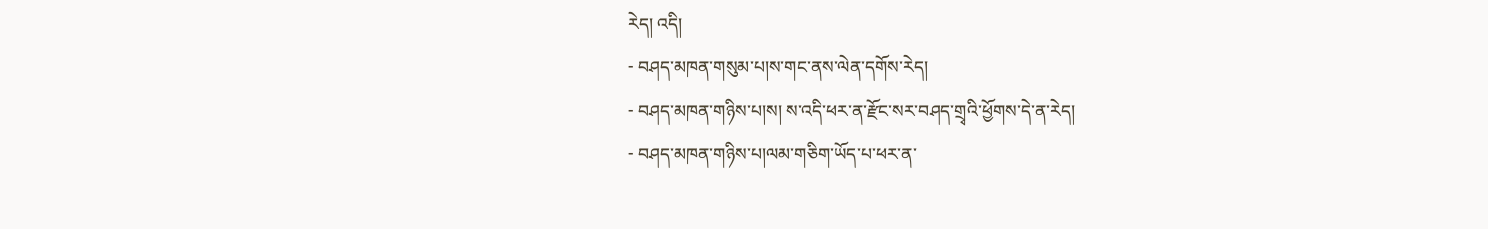རེད། འདི།
- བཤད་མཁན་གསུམ་པ།ས་གང་ནས་ལེན་དགོས་རེད།
- བཤད་མཁན་གཉིས་པ།ས། ས་འདི་ཕར་ན་རྫོང་སར་བཤད་གྲྭའི་ཕྱོགས་དེ་ན་རེད།
- བཤད་མཁན་གཉིས་པ།ལམ་གཅིག་ཡོད་པ་ཕར་ན་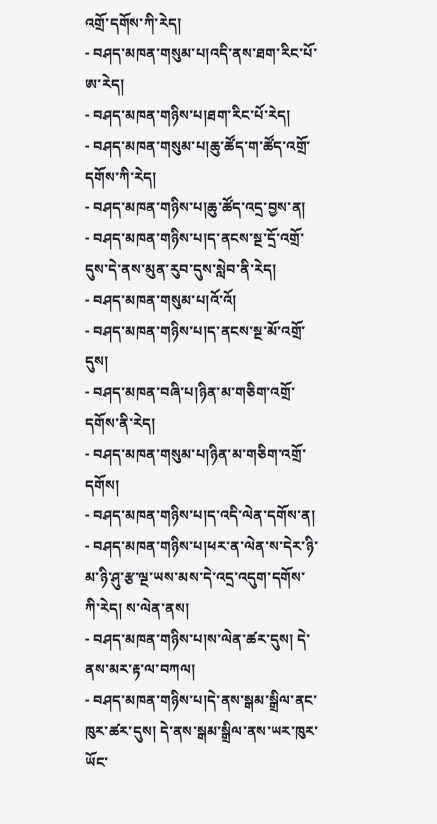འགྲོ་དགོས་ཀི་རེད།
- བཤད་མཁན་གསུམ་པ།འདི་ནས་ཐག་རིང་པོ་ཨ་རེད།
- བཤད་མཁན་གཉིས་པ།ཐག་རིང་པོ་རེད།
- བཤད་མཁན་གསུམ་པ།ཆུ་ཚོད་ག་ཚོད་འགྲོ་དགོས་ཀི་རེད།
- བཤད་མཁན་གཉིས་པ།ཆུ་ཚོད་འདྲ་བྱས་ན།
- བཤད་མཁན་གཉིས་པ།ད་ནངས་སྔ་དྲོ་འགྲོ་དུས་དེ་ནས་མུན་རུབ་དུས་སླེབ་ནི་རེད།
- བཤད་མཁན་གསུམ་པ།འོ་འོ།
- བཤད་མཁན་གཉིས་པ།ད་ནངས་སྔ་མོ་འགྲོ་དུས།
- བཤད་མཁན་བཞི་པ།ཉིན་མ་གཅིག་འགྲོ་དགོས་ནི་རེད།
- བཤད་མཁན་གསུམ་པ།ཉིན་མ་གཅིག་འགྲོ་དགོས།
- བཤད་མཁན་གཉིས་པ།ད་འདི་ལེན་དགོས་ན།
- བཤད་མཁན་གཉིས་པ།ཕར་ན་ལེན་ས་དེར་ཉི་མ་ཉི་ཤུ་རྩ་ལྔ་ཡས་མས་དེ་འདྲ་འདུག་དགོས་ཀི་རེད། ས་ལེན་ནས།
- བཤད་མཁན་གཉིས་པ།ས་ལེན་ཚར་དུས། དེ་ནས་མར་རྟ་ལ་བཀལ།
- བཤད་མཁན་གཉིས་པ།དེ་ནས་སྒམ་སྒྲིལ་ནང་ཁུར་ཚར་དུས། དེ་ནས་སྒམ་སྒྲིལ་ནས་ཡར་ཁུར་ཡོང་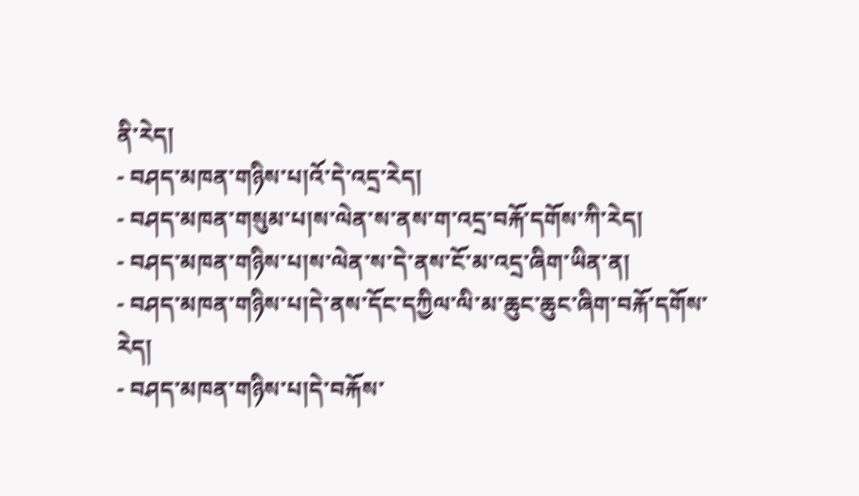ནི་རེད།
- བཤད་མཁན་གཉིས་པ།འོ་དེ་འདྲ་རེད།
- བཤད་མཁན་གསུམ་པ།ས་ལེན་ས་ནས་ག་འདྲ་བརྐོ་དགོས་ཀི་རེད།
- བཤད་མཁན་གཉིས་པ།ས་ལེན་ས་དེ་ནས་ངོ་མ་འདྲ་ཞིག་ཡིན་ན།
- བཤད་མཁན་གཉིས་པ།དེ་ནས་དོང་དཀྱིལ་ལི་མ་ཆུང་ཆུང་ཞིག་བརྐོ་དགོས་རེད།
- བཤད་མཁན་གཉིས་པ།དེ་བརྐོས་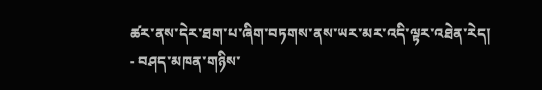ཚར་ནས་དེར་ཐག་པ་ཞིག་བཏགས་ནས་ཡར་མར་འདི་ལྟར་འཐེན་རེད།
- བཤད་མཁན་གཉིས་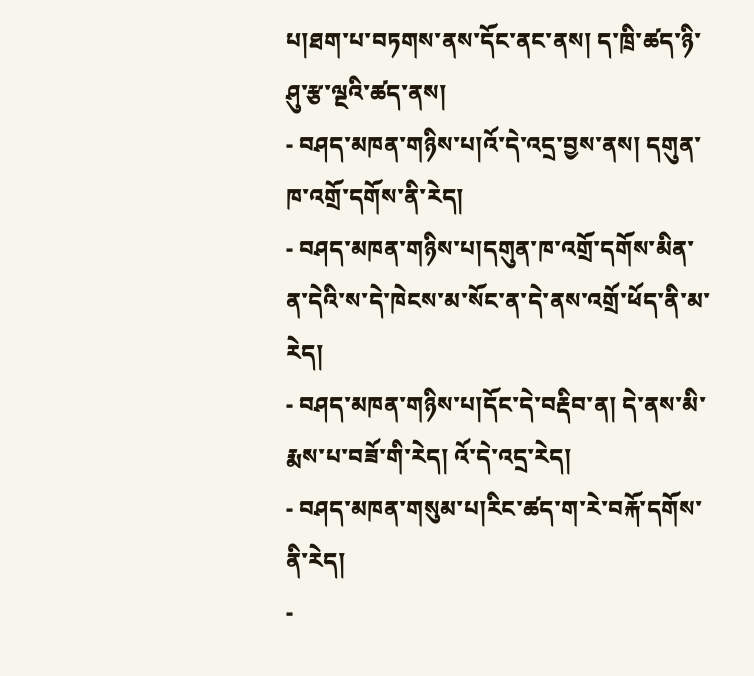པ།ཐག་པ་བཏགས་ནས་དོང་ནང་ནས། ད་ཁྲི་ཚད་ཉི་ཤུ་རྩ་ལྔའི་ཚད་ནས།
- བཤད་མཁན་གཉིས་པ།འོ་དེ་འདྲ་བྱས་ནས། དགུན་ཁ་འགྲོ་དགོས་ནི་རེད།
- བཤད་མཁན་གཉིས་པ།དགུན་ཁ་འགྲོ་དགོས་མིན་ན་དེའི་ས་དེ་ཁེངས་མ་སོང་ན་དེ་ནས་འགྲོ་ཕོད་ནི་མ་རེད།
- བཤད་མཁན་གཉིས་པ།དོང་དེ་བརྡིབ་ན། དེ་ནས་མི་རྨས་པ་བཟོ་གི་རེད། འོ་དེ་འདྲ་རེད།
- བཤད་མཁན་གསུམ་པ།རིང་ཚད་ག་རེ་བརྐོ་དགོས་ནི་རེད།
-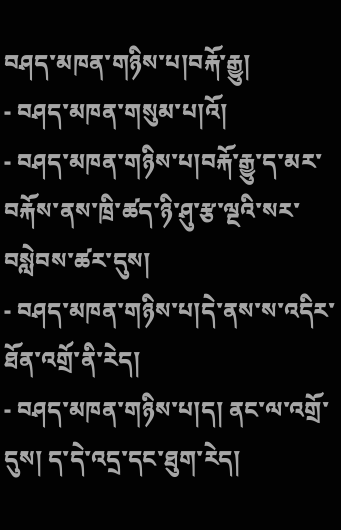བཤད་མཁན་གཉིས་པ།བརྐོ་རྒྱུ།
- བཤད་མཁན་གསུམ་པ།འོ།
- བཤད་མཁན་གཉིས་པ།བརྐོ་རྒྱུ་ད་མར་བརྐོས་ནས་ཁྲི་ཚད་ཉི་ཤུ་རྩ་ལྔའི་སར་བསླེབས་ཚར་དུས།
- བཤད་མཁན་གཉིས་པ།དེ་ནས་ས་འདིར་ཐོན་འགྲོ་ནི་རེད།
- བཤད་མཁན་གཉིས་པ།ད། ནང་ལ་འགྲོ་དུས། ད་དེ་འདྲ་དང་ཐུག་རེད།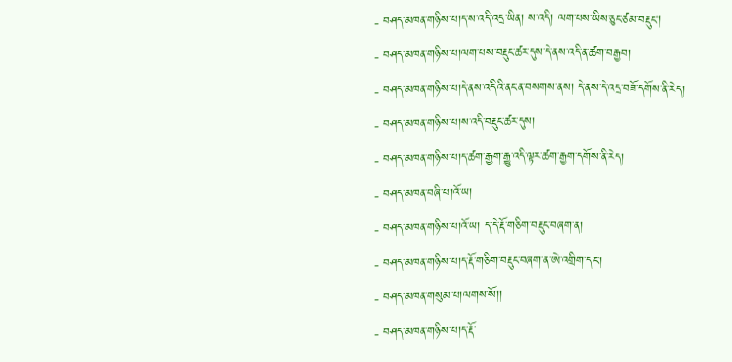- བཤད་མཁན་གཉིས་པ།ད་ས་འདི་འདྲ་ཡིན། ས་འདི། ལག་པས་ཡིས་ཅུང་ཙམ་བརྡུང།
- བཤད་མཁན་གཉིས་པ།ལག་པས་བརྡུང་ཚར་དུས་དེ་ནས་འདི་ན་ཚག་བརྒྱབ།
- བཤད་མཁན་གཉིས་པ།དེ་ནས་འདིའི་ནང་ན་བསགས་ནས། དེ་ནས་དེ་འདྲ་བཟོ་དགོས་ནི་རེད།
- བཤད་མཁན་གཉིས་པ།ས་འདི་བརྡུང་ཚར་དུས།
- བཤད་མཁན་གཉིས་པ།ད་ཚག་རྒྱག་རྒྱུ་འདི་ལྟར་ཚག་རྒྱག་དགོས་ནི་རེད།
- བཤད་མཁན་བཞི་པ།འོ་ཡ།
- བཤད་མཁན་གཉིས་པ།འོ་ཡ། ད་དེ་རྡོ་གཅིག་བརྡུང་བཞག་ན།
- བཤད་མཁན་གཉིས་པ།ད་རྡོ་གཅིག་བརྡུང་བཞག་ན་ཨེ་འགྲིག་དང་།
- བཤད་མཁན་གསུམ་པ།ལགས་སོ།།
- བཤད་མཁན་གཉིས་པ།ད་རྡོ་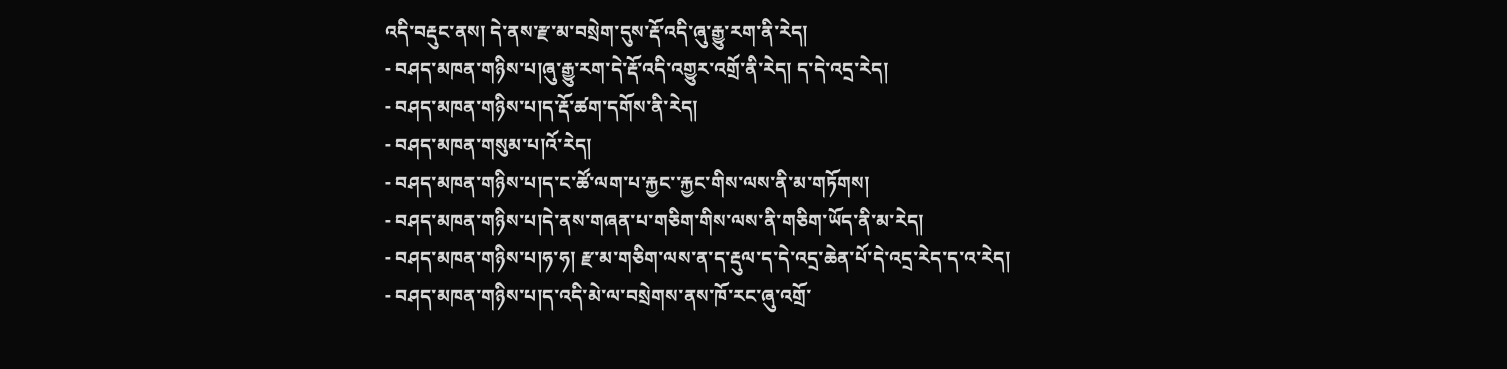འདི་བརྡུང་ནས། དེ་ནས་རྫ་མ་བསྲེག་དུས་རྡོ་འདི་ཞུ་རྒྱུ་རག་ནི་རེད།
- བཤད་མཁན་གཉིས་པ།ཞུ་རྒྱུ་རག་དེ་རྡོ་འདི་འགྱུར་འགྲོ་ནི་རེད། ད་དེ་འདྲ་རེད།
- བཤད་མཁན་གཉིས་པ།ད་རྡོ་ཚག་དགོས་ནི་རེད།
- བཤད་མཁན་གསུམ་པ།འོ་རེད།
- བཤད་མཁན་གཉིས་པ།ད་ང་ཚོ་ལག་པ་རྐྱང་་རྐྱང་གིས་ལས་ནི་མ་གཏོགས།
- བཤད་མཁན་གཉིས་པ།དེ་ནས་གཞན་པ་གཅིག་གིས་ལས་ནི་གཅིག་ཡོད་ནི་མ་རེད།
- བཤད་མཁན་གཉིས་པ།ཧ་ཧ། རྫ་མ་གཅིག་ལས་ན་ད་རྡུལ་ད་དེ་འདྲ་ཆེན་པོ་དེ་འདྲ་རེད་ད་འ་རེད།
- བཤད་མཁན་གཉིས་པ།ད་འདི་མེ་ལ་བསྲེགས་ནས་ཁོ་རང་ཞུ་འགྲོ་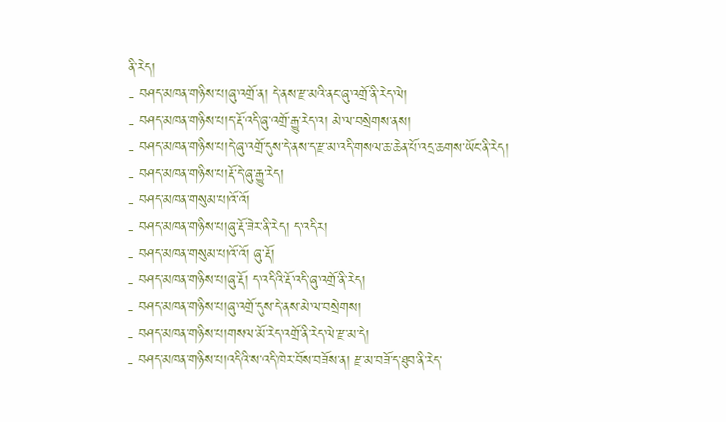ནི་རེད།
- བཤད་མཁན་གཉིས་པ།ཞུ་འགྲོ་ན། དེ་ནས་རྫ་མའི་ནང་ཞུ་འགྲོ་ནི་རེད་ལེ།
- བཤད་མཁན་གཉིས་པ།ད་རྡོ་འདི་ཞུ་འགྲོ་རྒྱུ་རེད་འ། མེ་ལ་བསྲེགས་ནས།
- བཤད་མཁན་གཉིས་པ།དེ་ཞུ་འགྲོ་དུས་དེ་ནས་ད་རྫ་མ་འདི་གསལ་ཆ་ཆེན་པོ་འདྲ་ཆགས་ཡོང་ནི་རེད།
- བཤད་མཁན་གཉིས་པ།རྡོ་དེ་ཞུ་རྒྱུ་རེད།
- བཤད་མཁན་གསུམ་པ།འོ་འོ།
- བཤད་མཁན་གཉིས་པ།ཞུ་རྡོ་ཟེར་ནི་རེད། ད་འདིར།
- བཤད་མཁན་གསུམ་པ།འོ་འོ། ཞུ་རྡོ།
- བཤད་མཁན་གཉིས་པ།ཞུ་རྡོ། ད་འདིའི་རྡོ་འདི་ཞུ་འགྲོ་ནི་རེད།
- བཤད་མཁན་གཉིས་པ།ཞུ་འགྲོ་དུས་དེ་ནས་མེ་ལ་བསྲེགས།
- བཤད་མཁན་གཉིས་པ།གསལ་མོ་རེད་འགྲོ་ནི་རེད་ལེ་རྫ་མ་དེ།
- བཤད་མཁན་གཉིས་པ།འདིའི་ས་འདི་ཁེར་བོས་བཟོས་ན། རྫ་མ་བཟོ་ད་ཐུབ་ནི་རེད་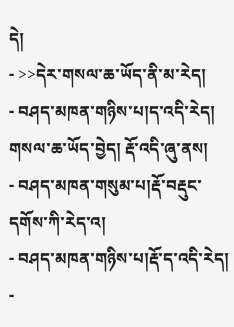དེ།
- >>དེར་གསལ་ཆ་ཡོད་ནི་མ་རེད།
- བཤད་མཁན་གཉིས་པ།ད་འདི་རེད། གསལ་ཆ་ཡོད་བྱེད། རྡོ་འདི་ཞུ་ནས།
- བཤད་མཁན་གསུམ་པ།རྡོ་བརྡུང་དགོས་ཀི་རེད་འ།
- བཤད་མཁན་གཉིས་པ།རྡོ་ད་འདི་རེད།
-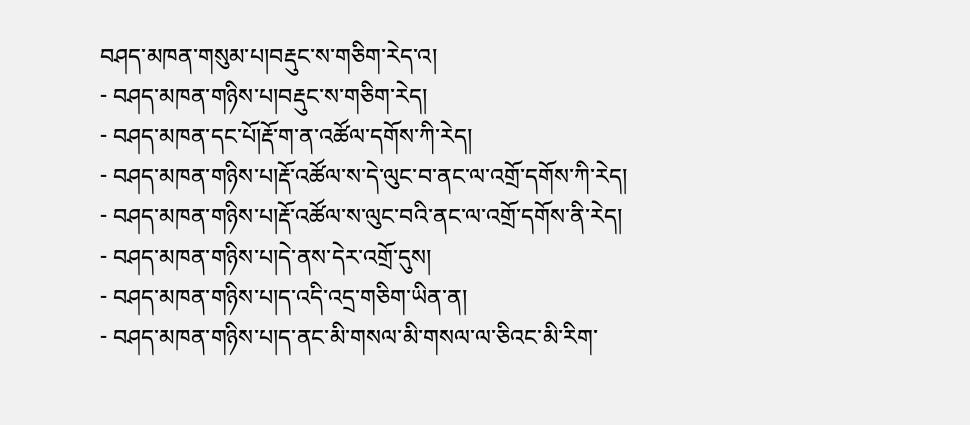བཤད་མཁན་གསུམ་པ།བརྡུང་ས་གཅིག་རེད་འ།
- བཤད་མཁན་གཉིས་པ།བརྡུང་ས་གཅིག་རེད།
- བཤད་མཁན་དང་པོ།རྡོ་ག་ན་འཚོལ་དགོས་ཀི་རེད།
- བཤད་མཁན་གཉིས་པ།རྡོ་འཚོལ་ས་དེ་ལུང་བ་ནང་ལ་འགྲོ་དགོས་ཀི་རེད།
- བཤད་མཁན་གཉིས་པ།རྡོ་འཚོལ་ས་ལུང་བའི་ནང་ལ་འགྲོ་དགོས་ནི་རེད།
- བཤད་མཁན་གཉིས་པ།དེ་ནས་དེར་འགྲོ་དུས།
- བཤད་མཁན་གཉིས་པ།ད་འདི་འདྲ་གཅིག་ཡིན་ན།
- བཤད་མཁན་གཉིས་པ།ད་ནང་མི་གསལ་མི་གསལ་ལ་ཅིའང་མི་རིག་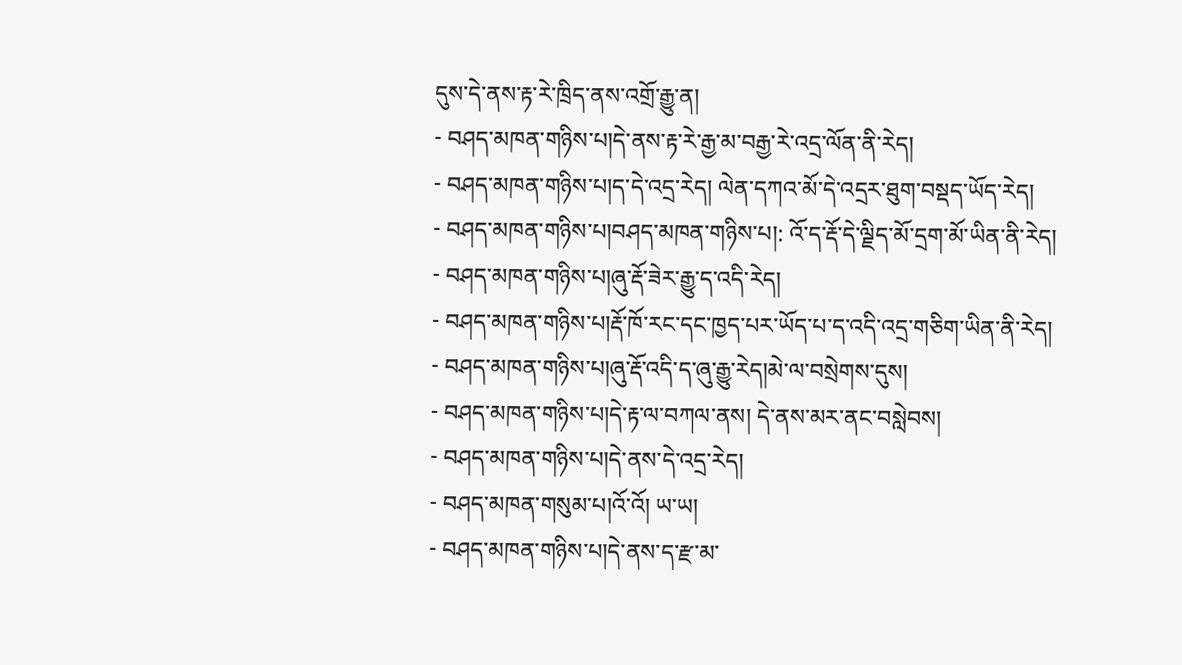དུས་དེ་ནས་རྟ་རེ་ཁྲིད་ནས་འགྲོ་རྒྱུ་ན།
- བཤད་མཁན་གཉིས་པ།དེ་ནས་རྟ་རེ་རྒྱ་མ་བརྒྱ་རེ་འདྲ་ལོན་ནི་རེད།
- བཤད་མཁན་གཉིས་པ།ད་དེ་འདྲ་རེད། ལེན་དཀའ་མོ་དེ་འདྲར་ཐུག་བསྡད་ཡོད་རེད།
- བཤད་མཁན་གཉིས་པ།བཤད་མཁན་གཉིས་པ།: འོ་ད་རྡོ་དེ་ལྗིད་མོ་དྲག་མོ་ཡིན་ནི་རེད།
- བཤད་མཁན་གཉིས་པ།ཞུ་རྡོ་ཟེར་རྒྱུ་ད་འདི་རེད།
- བཤད་མཁན་གཉིས་པ།རྡོ་ཁོ་རང་དང་ཁྱད་པར་ཡོད་པ་ད་འདི་འདྲ་གཅིག་ཡིན་ནི་རེད།
- བཤད་མཁན་གཉིས་པ།ཞུ་རྡོ་འདི་ད་ཞུ་རྒྱུ་རེད།མེ་ལ་བསྲེགས་དུས།
- བཤད་མཁན་གཉིས་པ།དེ་རྟ་ལ་བཀལ་ནས། དེ་ནས་མར་ནང་བསླེབས།
- བཤད་མཁན་གཉིས་པ།དེ་ནས་དེ་འདྲ་རེད།
- བཤད་མཁན་གསུམ་པ།འོ་འོ། ཡ་ཡ།
- བཤད་མཁན་གཉིས་པ།དེ་ནས་ད་རྫ་མ་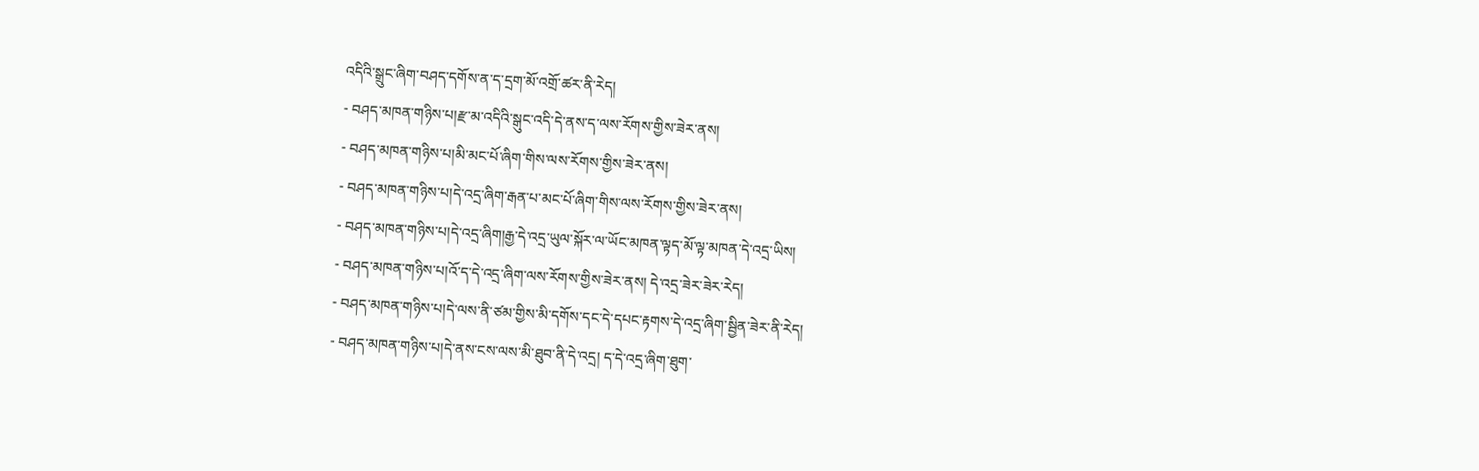འདིའི་སྒྲུང་ཞིག་བཤད་དགོས་ན་ད་དྲག་མོ་འགྲོ་ཚར་ནི་རེད།
- བཤད་མཁན་གཉིས་པ།རྫ་མ་འདིའི་སྒུང་འདི་དེ་ནས་ད་ལས་རོགས་གྱིས་ཟེར་ནས།
- བཤད་མཁན་གཉིས་པ།མི་མང་པོ་ཞིག་གིས་ལས་རོགས་གྱིས་ཟེར་ནས།
- བཤད་མཁན་གཉིས་པ།དེ་འདྲ་ཞིག་རྒན་པ་མང་པོ་ཞིག་གིས་ལས་རོགས་གྱིས་ཟེར་ནས།
- བཤད་མཁན་གཉིས་པ།དེ་འདྲ་ཞིག།རྒྱ་དེ་འདྲ་ཡུལ་སྐོར་ལ་ཡོང་མཁན་ལྟད་མོ་ལྟ་མཁན་དེ་འདྲ་ཡིས།
- བཤད་མཁན་གཉིས་པ།འོ་ད་དེ་འདྲ་ཞིག་ལས་རོགས་གྱིས་ཟེར་ནས། དེ་འདྲ་ཟེར་ཟེར་རེད།
- བཤད་མཁན་གཉིས་པ།དེ་ལས་ནི་ཙམ་གྱིས་མི་དགོས་དང་དེ་དཔང་རྟགས་དེ་འདྲ་ཞིག་སྦྱིན་ཟེར་ནི་རེད།
- བཤད་མཁན་གཉིས་པ།དེ་ནས་ངས་ལས་མི་ཐུབ་ནི་དེ་འདྲ། ད་དེ་འདྲ་ཞིག་ཐུག་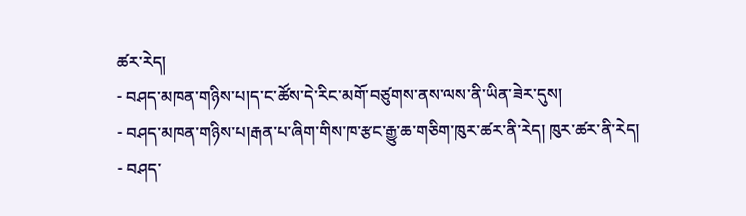ཚར་རེད།
- བཤད་མཁན་གཉིས་པ།ད་ང་ཚོས་དེ་རིང་མགོ་བཙུགས་ནས་ལས་ནི་ཡིན་ཟེར་དུས།
- བཤད་མཁན་གཉིས་པ།རྒན་པ་ཞིག་གིས་ཁ་རྩང་རྒྱུ་ཆ་གཅིག་ཁུར་ཚར་ནི་རེད། ཁུར་ཚར་ནི་རེད།
- བཤད་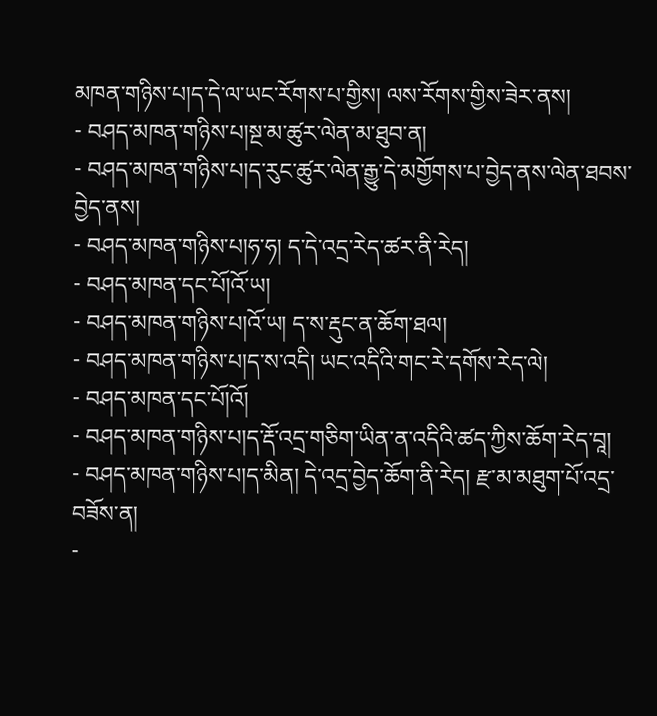མཁན་གཉིས་པ།ད་དེ་ལ་ཡང་རོགས་པ་གྱིས། ལས་རོགས་གྱིས་ཟེར་ནས།
- བཤད་མཁན་གཉིས་པ།སྔ་མ་ཚུར་ལེན་མ་ཐུབ་ན།
- བཤད་མཁན་གཉིས་པ།ད་རུང་ཚུར་ལེན་རྒྱུ་དེ་མགྱོགས་པ་བྱེད་ནས་ལེན་ཐབས་བྱེད་ནས།
- བཤད་མཁན་གཉིས་པ།ཧ་ཧ། ད་དེ་འདྲ་རེད་ཚར་ནི་རེད།
- བཤད་མཁན་དང་པོ།འོ་ཡ།
- བཤད་མཁན་གཉིས་པ།འོ་ཡ། ད་ས་རྡུང་ན་ཆོག་ཐལ།
- བཤད་མཁན་གཉིས་པ།ད་ས་འདི། ཡང་འདིའི་གང་རེ་དགོས་རེད་ལེ།
- བཤད་མཁན་དང་པོ།འོ།
- བཤད་མཁན་གཉིས་པ།ད་རྡོ་འདྲ་གཅིག་ཡིན་ན་འདིའི་ཚད་ཀྱིས་ཆོག་རེད་བཱ།
- བཤད་མཁན་གཉིས་པ།ད་མིན། དེ་འདྲ་བྱེད་ཆོག་ནི་རེད། རྫ་མ་མཐུག་པོ་འདྲ་བཟོས་ན།
-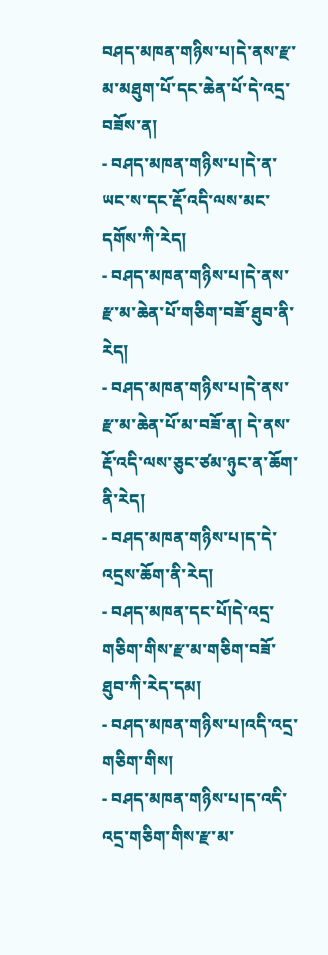བཤད་མཁན་གཉིས་པ།དེ་ནས་རྫ་མ་མཐུག་པོ་དང་ཆེན་པོ་དེ་འདྲ་བཟོས་ན།
- བཤད་མཁན་གཉིས་པ།དེ་ན་ཡང་ས་དང་རྡོ་འདི་ལས་མང་དགོས་ཀི་རེད།
- བཤད་མཁན་གཉིས་པ།དེ་ནས་རྫ་མ་ཆེན་པོ་གཅིག་བཟོ་ཐུབ་ནི་རེད།
- བཤད་མཁན་གཉིས་པ།དེ་ནས་རྫ་མ་ཆེན་པོ་མ་བཟོ་ན། དེ་ནས་རྡོ་འདི་ལས་ཅུང་ཙམ་ཉུང་ན་ཆོག་ནི་རེད།
- བཤད་མཁན་གཉིས་པ།ད་དེ་འདྲས་ཆོག་ནི་རེད།
- བཤད་མཁན་དང་པོ།དེ་འདྲ་གཅིག་གིས་རྫ་མ་གཅིག་བཟོ་ཐུབ་ཀི་རེད་དམ།
- བཤད་མཁན་གཉིས་པ།འདི་འདྲ་གཅིག་གིས།
- བཤད་མཁན་གཉིས་པ།ད་འདི་འདྲ་གཅིག་གིས་རྫ་མ་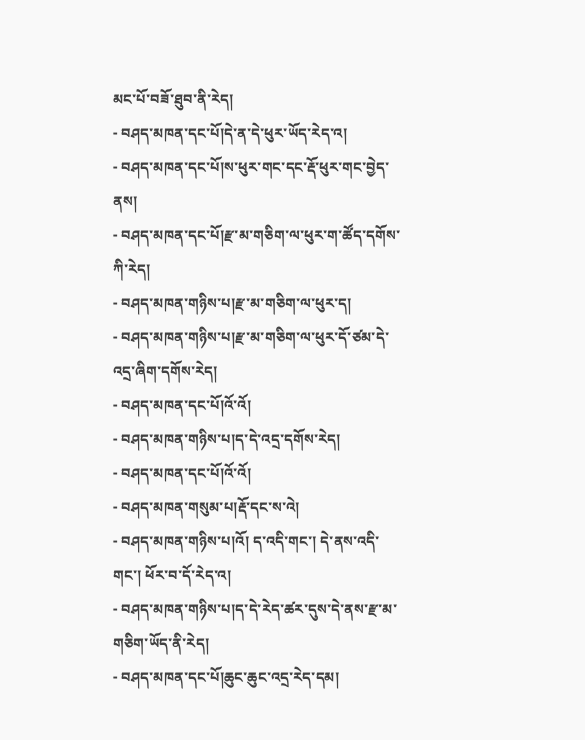མང་པོ་བཟོ་ཐུབ་ནི་རེད།
- བཤད་མཁན་དང་པོ།དེ་ན་དེ་ཕུར་ཡོད་རེད་འ།
- བཤད་མཁན་དང་པོ།ས་ཕུར་གང་དང་རྡོ་ཕུར་གང་བྱེད་ནས།
- བཤད་མཁན་དང་པོ།རྫ་མ་གཅིག་ལ་ཕུར་ག་ཚོད་དགོས་ཀི་རེད།
- བཤད་མཁན་གཉིས་པ།རྫ་མ་གཅིག་ལ་ཕུར་ད།
- བཤད་མཁན་གཉིས་པ།རྫ་མ་གཅིག་ལ་ཕུར་དོ་ཙམ་དེ་འདྲ་ཞིག་དགོས་རེད།
- བཤད་མཁན་དང་པོ།འོ་འོ།
- བཤད་མཁན་གཉིས་པ།ད་དེ་འདྲ་དགོས་རེད།
- བཤད་མཁན་དང་པོ།འོ་འོ།
- བཤད་མཁན་གསུམ་པ།རྡོ་དང་ས་འེ།
- བཤད་མཁན་གཉིས་པ།འོ། ད་འདི་གང་། དེ་ནས་འདི་གང་། ཕོར་བ་དོ་རེད་འ།
- བཤད་མཁན་གཉིས་པ།ད་དེ་རེད་ཚར་དུས་དེ་ནས་རྫ་མ་གཅིག་ཡོད་ནི་རེད།
- བཤད་མཁན་དང་པོ།ཆུང་ཆུང་འདྲ་རེད་དམ།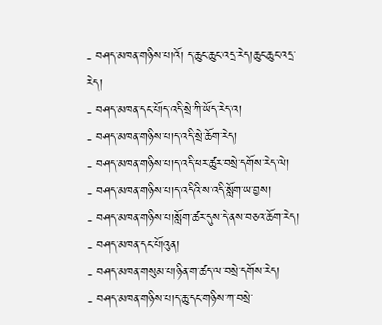- བཤད་མཁན་གཉིས་པ།འོ། ད་ཆུང་ཆུང་འདྲ་རེད།ཆུང་ཆུང་འདྲ་རེད།
- བཤད་མཁན་དང་པོ།ད་འདི་སྲེ་ཀི་ཡོད་རེད་འ།
- བཤད་མཁན་གཉིས་པ།ད་འདི་སྲེ་ཆོག་རེད།
- བཤད་མཁན་གཉིས་པ།ད་འདི་ཕར་ཚུར་བསྲེ་དགོས་རེད་ལེ།
- བཤད་མཁན་གཉིས་པ།ད་འདིའི་ས་འདི་སློག་ཡ་བྱས།
- བཤད་མཁན་གཉིས་པ།སློག་ཚར་དུས་དེ་ནས་བཅའ་ཆོག་རེད།
- བཤད་མཁན་དང་པོ།འུན།
- བཤད་མཁན་གསུམ་པ།ཉིན་ག་ཚད་ལ་བསྲེ་དགོས་རེད།
- བཤད་མཁན་གཉིས་པ།ད་ཆུ་དང་གཉིས་ཀ་བསྲེ་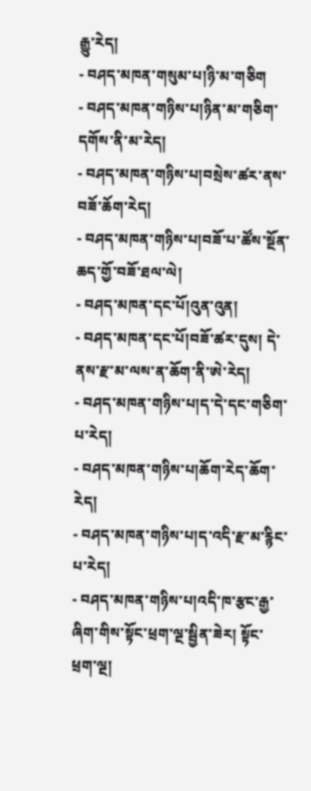རྒྱུ་རེད།
- བཤད་མཁན་གསུམ་པ།ཉི་མ་གཅིག
- བཤད་མཁན་གཉིས་པ།ཉིན་མ་གཅིག་དགོས་ནི་མ་རེད།
- བཤད་མཁན་གཉིས་པ།བསྲེས་ཚར་ནས་བཟོ་ཆོག་རེད།
- བཤད་མཁན་གཉིས་པ།བཟོ་པ་ཚོས་སྔོན་ཆད་གྱོ་བཟོ་ཐལ་ལེ།
- བཤད་མཁན་དང་པོ།འུན་འུན།
- བཤད་མཁན་དང་པོ།བཟོ་ཚར་དུས། དེ་ནས་རྫ་མ་ལས་ན་ཆོག་ནི་ཨེ་རེད།
- བཤད་མཁན་གཉིས་པ།ད་དེ་དང་གཅིག་པ་རེད།
- བཤད་མཁན་གཉིས་པ།ཆོག་རེད་ཆོག་རེད།
- བཤད་མཁན་གཉིས་པ།ད་འདི་རྫ་མ་རྙིང་པ་རེད།
- བཤད་མཁན་གཉིས་པ།འདི་ཁ་རྩང་རྒྱ་ཞིག་གིས་སྟོང་ཕྲག་ལྔ་སྦྱིན་ཟེར། སྟོང་ཕྲག་ལྔ།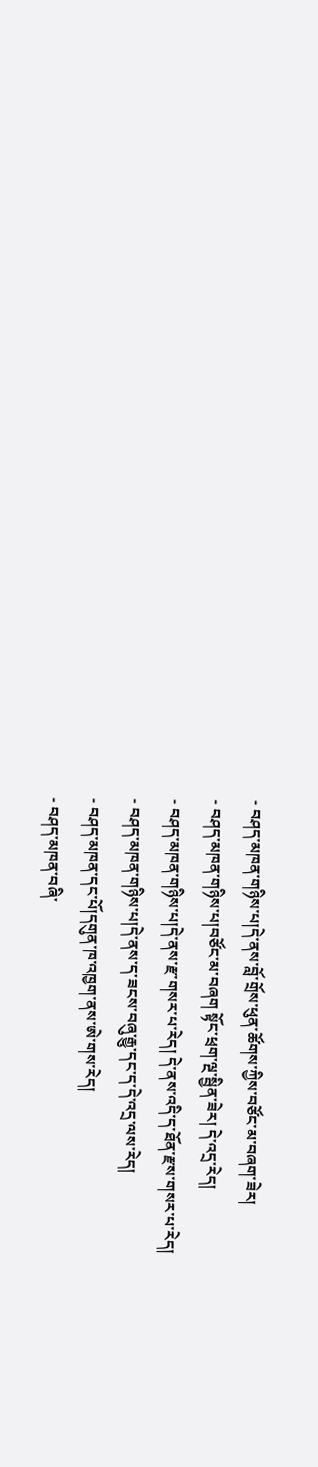- བཤད་མཁན་གཉིས་པ།དེ་ནས་བློ་གྲོས་ཕུན་ཚོགས་ཀྱིས་བཙོང་མ་བཞག་ཟེར།
- བཤད་མཁན་གཉིས་པ།བཙོང་མ་བཞག སྟོང་ཕྲག་ལྔ་སྦྱིན་ཟེར། དེ་འདྲ་རེད།
- བཤད་མཁན་གཉིས་པ།དེ་ནས་རྫ་གསར་པ་རེད། དེ་ནས་འདི་ད་ཐོན་རྫས་གསར་པ་རེད།
- བཤད་མཁན་གཉིས་པ།དེ་ནས་ད་ཟངས་བཞུ་རྒྱུ་དང་ད་དེ་འདྲ་ལས་རེད།
- བཤད་མཁན་དང་པོ།དགུན་ཁ་འཁྱག་ནས་ཨེ་གས་རེད།
- བཤད་མཁན་བཞི་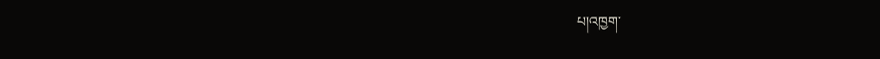པ།འཁྱག་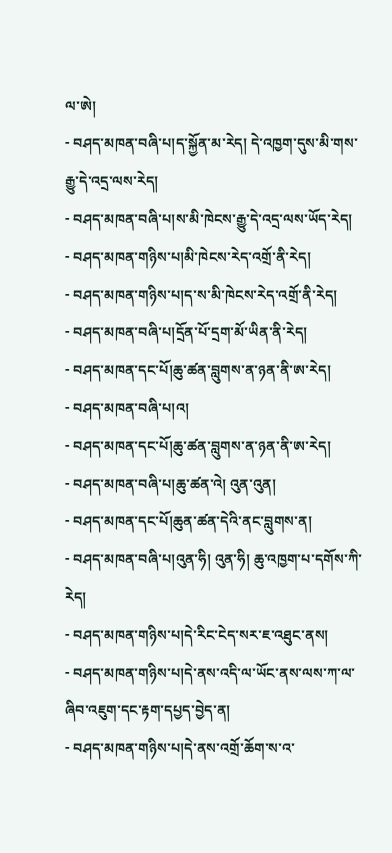ལ་ཨེ།
- བཤད་མཁན་བཞི་པ།ད་སྐྱོན་མ་རེད། དེ་འཁྱག་དུས་མི་གས་རྒྱུ་དེ་འདྲ་ལས་རེད།
- བཤད་མཁན་བཞི་པ།ས་མི་ཁེངས་རྒྱུ་དེ་འདྲ་ལས་ཡོད་རེད།
- བཤད་མཁན་གཉིས་པ།མི་ཁེངས་རེད་འགྲོ་ནི་རེད།
- བཤད་མཁན་གཉིས་པ།ད་ས་མི་ཁེངས་རེད་འགྲོ་ནི་རེད།
- བཤད་མཁན་བཞི་པ།དྲོན་པོ་དྲག་མོ་ཡིན་ནི་རེད།
- བཤད་མཁན་དང་པོ།ཆུ་ཚན་བླུགས་ན་ཉན་ནི་ཨ་རེད།
- བཤད་མཁན་བཞི་པ།འ།
- བཤད་མཁན་དང་པོ།ཆུ་ཚན་བླུགས་ན་ཉན་ནི་ཨ་རེད།
- བཤད་མཁན་བཞི་པ།ཆུ་ཚན་འེ། འུན་འུན།
- བཤད་མཁན་དང་པོ།ཆུན་ཚན་དེའི་ནང་བླུགས་ན།
- བཤད་མཁན་བཞི་པ།འུན་ཧི། འུན་ཧི། ཆུ་འཁྱག་པ་དགོས་ཀི་རེད།
- བཤད་མཁན་གཉིས་པ།དེ་རིང་ངེད་སར་ཇ་འཐུང་ནས།
- བཤད་མཁན་གཉིས་པ།དེ་ནས་འདི་ལ་ཡོང་ནས་ལས་ཀ་ལ་ཞིབ་འཇུག་དང་རྟག་དཔྱད་བྱེད་ན།
- བཤད་མཁན་གཉིས་པ།དེ་ནས་འགྲོ་ཆོག་ས་འ་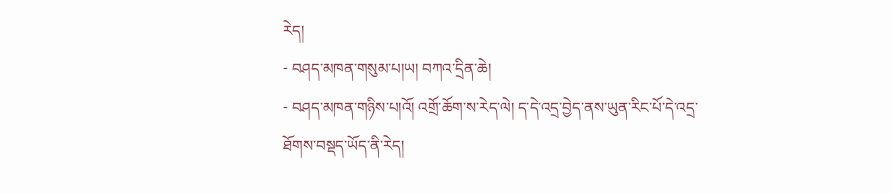རེད།
- བཤད་མཁན་གསུམ་པ།ཡ། བཀའ་དྲིན་ཆེ།
- བཤད་མཁན་གཉིས་པ།འོ། འགྲོ་ཆོག་ས་རེད་ལེ། ད་དེ་འདྲ་བྱེད་ནས་ཡུན་རིང་པོ་དེ་འདྲ་ཐོགས་བསྡད་ཡོད་ནི་རེད།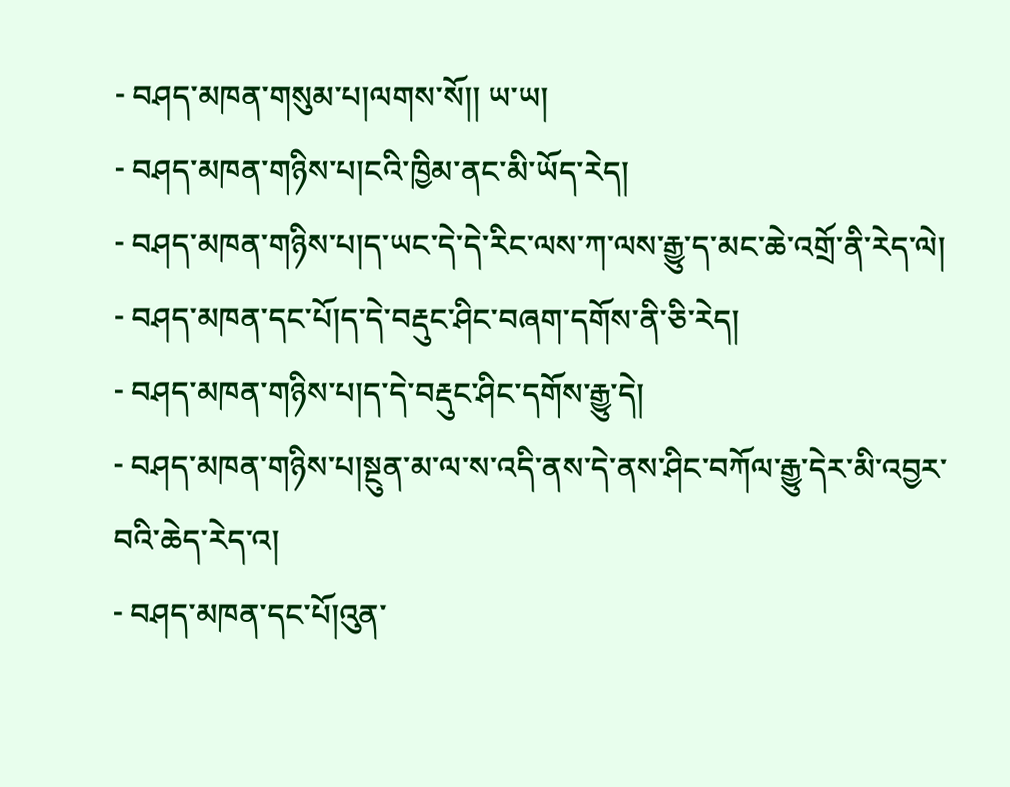- བཤད་མཁན་གསུམ་པ།ལགས་སོ།། ཡ་ཡ།
- བཤད་མཁན་གཉིས་པ།ངའི་ཁྱིམ་ནང་མི་ཡོད་རེད།
- བཤད་མཁན་གཉིས་པ།ད་ཡང་དེ་དེ་རིང་ལས་ཀ་ལས་རྒྱུ་ད་མང་ཆེ་འགྲོ་ནི་རེད་ལེ།
- བཤད་མཁན་དང་པོ།ད་དེ་བརྡུང་ཤིང་བཞག་དགོས་ནི་ཅི་རེད།
- བཤད་མཁན་གཉིས་པ།ད་དེ་བརྡུང་ཤིང་དགོས་རྒྱུ་དེ།
- བཤད་མཁན་གཉིས་པ།སྔུན་མ་ལ་ས་འདི་ནས་དེ་ནས་ཤིང་བཀོལ་རྒྱུ་དེར་མི་འབྱར་བའི་ཆེད་རེད་འ།
- བཤད་མཁན་དང་པོ།འུན་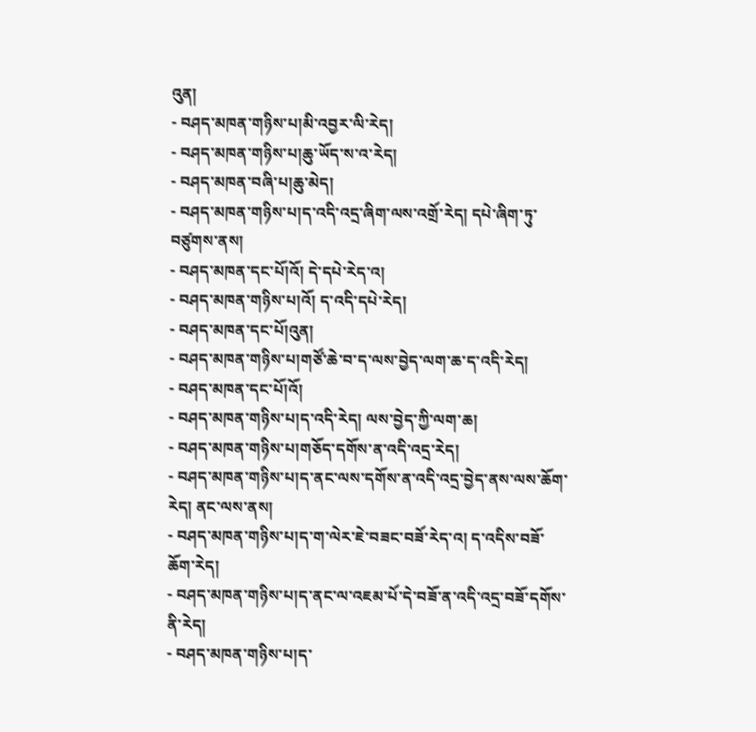འུན།
- བཤད་མཁན་གཉིས་པ།མི་འབྱར་ལི་རེད།
- བཤད་མཁན་གཉིས་པ།ཆུ་ཡོད་ས་འ་རེད།
- བཤད་མཁན་བཞི་པ།ཆུ་མེད།
- བཤད་མཁན་གཉིས་པ།ད་འདི་འདྲ་ཞིག་ལས་འགྲོ་རེད། དཔེ་ཞིག་ཏུ་བཙུགས་ནས།
- བཤད་མཁན་དང་པོ།འོ། དེ་དཔེ་རེད་འ།
- བཤད་མཁན་གཉིས་པ།འོ། ད་འདི་དཔེ་རེད།
- བཤད་མཁན་དང་པོ།འུན།
- བཤད་མཁན་གཉིས་པ།གཙོ་ཆེ་བ་ད་ལས་བྱེད་ལག་ཆ་ད་འདི་རེད།
- བཤད་མཁན་དང་པོ།འོ།
- བཤད་མཁན་གཉིས་པ།ད་འདི་རེད། ལས་བྱེད་ཀྱི་ལག་ཆ།
- བཤད་མཁན་གཉིས་པ།གཅོད་དགོས་ན་འདི་འདྲ་རེད།
- བཤད་མཁན་གཉིས་པ།ད་ནང་ལས་དགོས་ན་འདི་འདྲ་བྱེད་ནས་ལས་ཆོག་རེད། ནང་ལས་ནས།
- བཤད་མཁན་གཉིས་པ།ད་ག་ལེར་ཇེ་བཟང་བཟོ་རེད་འ། ད་འདིས་བཟོ་ཆོག་རེད།
- བཤད་མཁན་གཉིས་པ།ད་ནང་ལ་འཇམ་པོ་དེ་བཟོ་ན་འདི་འདྲ་བཟོ་དགོས་ནི་རེད།
- བཤད་མཁན་གཉིས་པ།ད་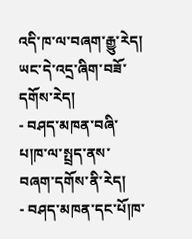འདི་ཁ་ལ་བཞག་རྒྱུ་རེད། ཡང་དེ་འདྲ་ཞིག་བཟོ་དགོས་རེད།
- བཤད་མཁན་བཞི་པ།ཁ་ལ་སྤྲད་ནས་བཞག་དགོས་ནི་རེད།
- བཤད་མཁན་དང་པོ།ཁ་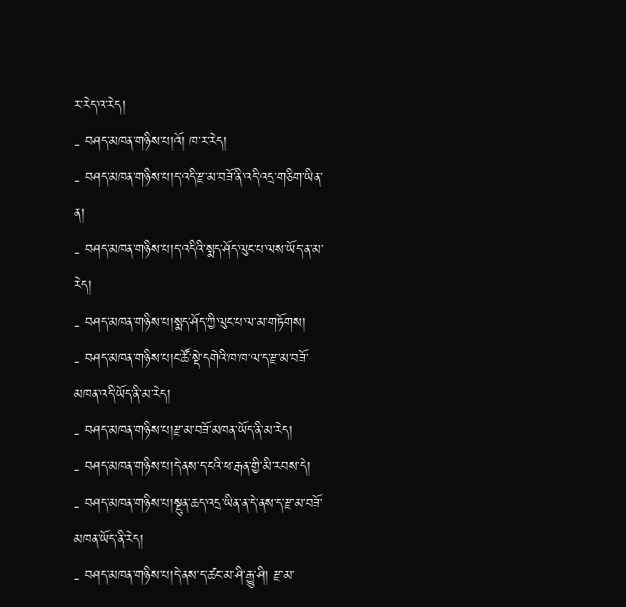ར་རེད་འ་རེད།
- བཤད་མཁན་གཉིས་པ།འོ། ཁ་ར་རེད།
- བཤད་མཁན་གཉིས་པ།ད་འདི་རྫ་མ་བཟོ་ནི་འདི་འདྲ་གཅིག་ཡིན་ན།
- བཤད་མཁན་གཉིས་པ།ད་འདིའི་སྨད་ཤོད་ལུང་པ་ལས་ཡོད་ན་མ་རེད།
- བཤད་མཁན་གཉིས་པ།སྨད་ཤོད་ཀྱི་ལུང་པ་ལ་མ་གཏོགས།
- བཤད་མཁན་གཉིས་པ།ང་ཚོ་སྡེ་དགེའི་ཁ་ཁ་ལ་ད་རྫ་མ་བཟོ་མཁན་འདི་ཡོད་ནི་མ་རེད།
- བཤད་མཁན་གཉིས་པ།རྫ་མ་བཟོ་མཁན་ཡོད་ནི་མ་རེད།
- བཤད་མཁན་གཉིས་པ།དེ་ནས་ད་ངའི་ཕ་རྒན་གྱི་མི་རབས་དེ།
- བཤད་མཁན་གཉིས་པ།སྔུན་ཆད་འདྲ་ཡིན་ན་དེ་ནས་ད་རྫ་མ་བཟོ་མཁན་ཡོད་ནི་རེད།
- བཤད་མཁན་གཉིས་པ།དེ་ནས་ད་ཚང་མ་ཤི་རྒྱུ་ཤི། རྫ་མ་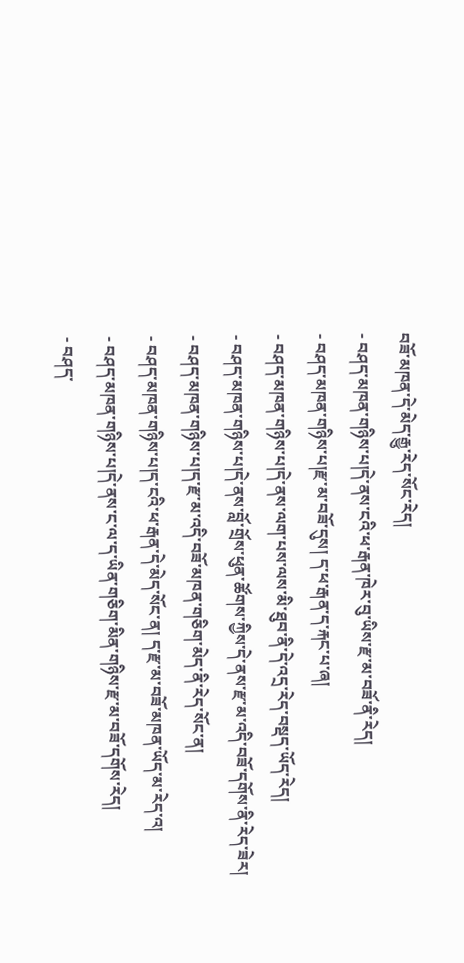བཟོ་མཁན་དེ་མེད་རྒྱུ་རེད་སོང་རེད།
- བཤད་མཁན་གཉིས་པ།དེ་ནས་ངའི་ཕ་རྒན་ཁེར་བུ་ཡིས་རྫ་མ་བཟོ་ནི་རེད།
- བཤད་མཁན་གཉིས་པ།རྫ་མ་བཟོ་དུས། ད་ཕ་རྒན་ད་རྐང་པ་ཞ།
- བཤད་མཁན་གཉིས་པ།དེ་ནས་ལག་པས་ལས་མི་ཐུབ་ནི་དེ་འདྲ་རེད་བསྡད་ཡོད་རེད།
- བཤད་མཁན་གཉིས་པ།དེ་ནས་བློ་གྲོས་ཕུན་ཚོགས་ཀྱིས་དེ་ནས་རྫ་མ་འདི་བཟོ་དགོས་ནི་རེད་ཟེར།
- བཤད་མཁན་གཉིས་པ།ད་རྫ་མ་འདི་བཟོ་མཁན་གཅིག་མེད་ནི་རེད་སོང་ན།
- བཤད་མཁན་གཉིས་པ།ད་ངའི་ཕ་རྒན་དེ་མེད་སོང་ན། ད་རྫ་མ་བཟོ་མཁན་ཡོད་མ་རེད་འ།
- བཤད་མཁན་གཉིས་པ།དེ་ནས་ང་ལ་ད་ཡིན་གཅིག་མིན་གཉིས་རྫ་མ་བཟོ་དགོས་རེད།
- བཤད་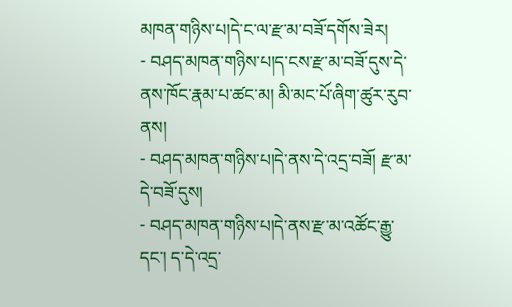མཁན་གཉིས་པ།དེ་ང་ལ་རྫ་མ་བཟོ་དགོས་ཟེར།
- བཤད་མཁན་གཉིས་པ།ད་ངས་རྫ་མ་བཟོ་དུས་དེ་ནས་ཁོང་རྣམ་པ་ཚང་མ། མི་མང་པོ་ཞིག་ཚུར་རུབ་ནས།
- བཤད་མཁན་གཉིས་པ།དེ་ནས་དེ་འདྲ་བཟོ། རྫ་མ་དེ་བཟོ་དུས།
- བཤད་མཁན་གཉིས་པ།དེ་ནས་རྫ་མ་འཚོང་རྒྱུ་དང་། ད་དེ་འདྲ་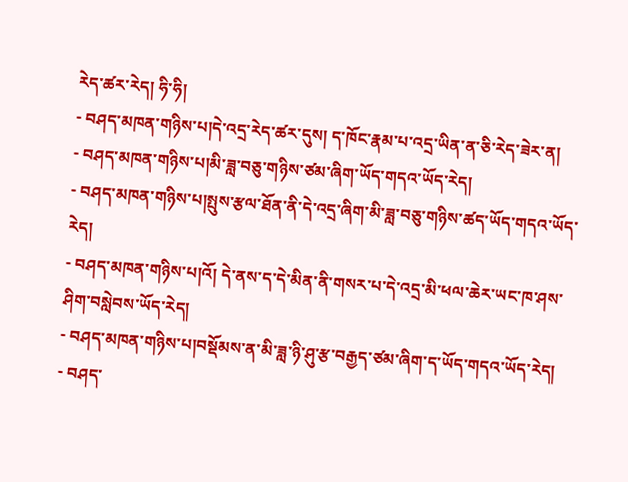རེད་ཚར་རེད། ཧི་ཧི།
- བཤད་མཁན་གཉིས་པ།དེ་འདྲ་རེད་ཚར་དུས། ད་ཁོང་རྣམ་པ་འདྲ་ཡིན་ན་ཅི་རེད་ཟེར་ན།
- བཤད་མཁན་གཉིས་པ།མི་ཟླ་བཅུ་གཉིས་ཙམ་ཞིག་ཡོད་གདའ་ཡོད་རེད།
- བཤད་མཁན་གཉིས་པ།སྤུས་རྩལ་ཐོན་ནི་དེ་འདྲ་ཞིག་མི་ཟླ་བཅུ་གཉིས་ཚད་ཡོད་གདའ་ཡོད་རེད།
- བཤད་མཁན་གཉིས་པ།འོ། དེ་ནས་ད་དེ་མིན་ནི་གསར་པ་དེ་འདྲ་མི་ཕལ་ཆེར་ཡང་ཁ་ཤས་ཤིག་བསླེབས་ཡོད་རེད།
- བཤད་མཁན་གཉིས་པ།བསྡོམས་ན་མི་ཟླ་ཉི་ཤུ་རྩ་བརྒྱད་ཙམ་ཞིག་ད་ཡོད་གདའ་ཡོད་རེད།
- བཤད་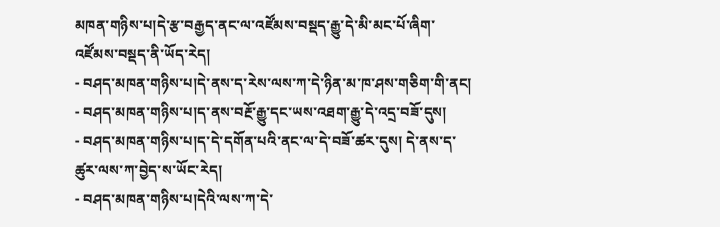མཁན་གཉིས་པ།དེ་རྩ་བརྒྱད་ནང་ལ་འཛོམས་བསྡད་རྒྱུ་དེ་མི་མང་པོ་ཞིག་འཛོམས་བསྡད་ནི་ཡོད་རེད།
- བཤད་མཁན་གཉིས་པ།དེ་ནས་ད་རེས་ལས་ཀ་དེ་ཉིན་མ་ཁ་ཤས་གཅིག་གི་ནང།
- བཤད་མཁན་གཉིས་པ།ད་ནས་བརྔོ་རྒྱུ་དང་ཡས་འཐག་རྒྱུ་དེ་འདྲ་བཟོ་དུས།
- བཤད་མཁན་གཉིས་པ།ད་དེ་དགོན་པའི་ནང་ལ་དེ་བཟོ་ཚར་དུས། དེ་ནས་ད་ཚུར་ལས་ཀ་བྱེད་ས་ཡོང་རེད།
- བཤད་མཁན་གཉིས་པ།དེའི་ལས་ཀ་དེ་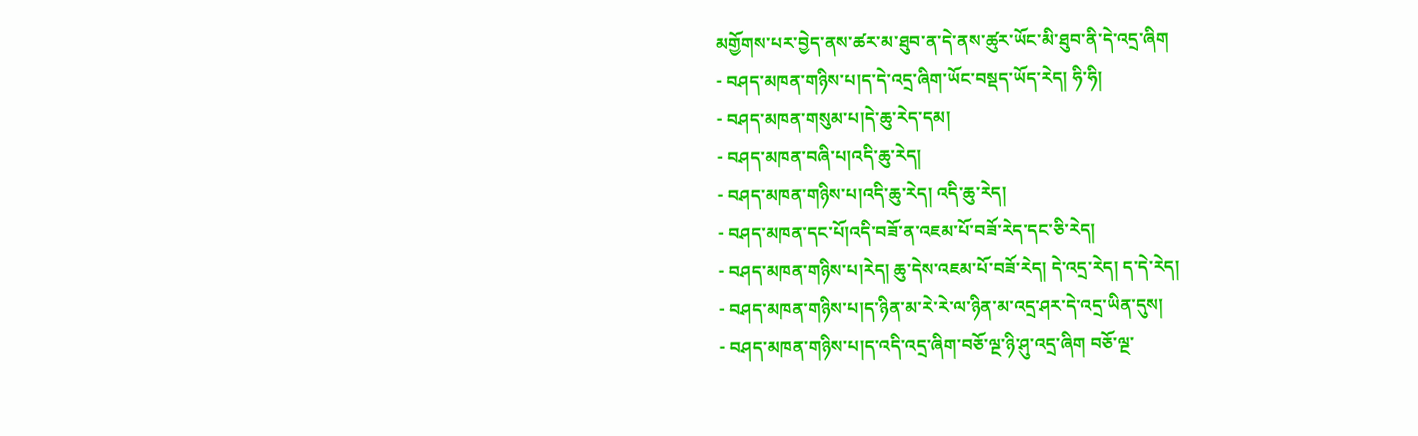མགྱོགས་པར་བྱེད་ནས་ཚར་མ་ཐུབ་ན་དེ་ནས་ཚུར་ཡོང་མི་ཐུབ་ནི་དེ་འདྲ་ཞིག
- བཤད་མཁན་གཉིས་པ།ད་དེ་འདྲ་ཞིག་ཡོང་བསྡད་ཡོད་རེད། ཧི་ཧི།
- བཤད་མཁན་གསུམ་པ།དེ་ཆུ་རེད་དམ།
- བཤད་མཁན་བཞི་པ།འདི་ཆུ་རེད།
- བཤད་མཁན་གཉིས་པ།འདི་ཆུ་རེད། འདི་ཆུ་རེད།
- བཤད་མཁན་དང་པོ།འདི་བཟོ་ན་འཇམ་པོ་བཟོ་རེད་དང་ཅི་རེད།
- བཤད་མཁན་གཉིས་པ།རེད། ཆུ་དེས་འཇམ་པོ་བཟོ་རེད། དེ་འདྲ་རེད། ད་དེ་རེད།
- བཤད་མཁན་གཉིས་པ།ད་ཉིན་མ་རེ་རེ་ལ་ཉིན་མ་འདྲ་ཤར་དེ་འདྲ་ཡིན་དུས།
- བཤད་མཁན་གཉིས་པ།ད་འདི་འདྲ་ཞིག་བཅོ་ལྔ་ཉི་ཤུ་འདྲ་ཞིག བཅོ་ལྔ་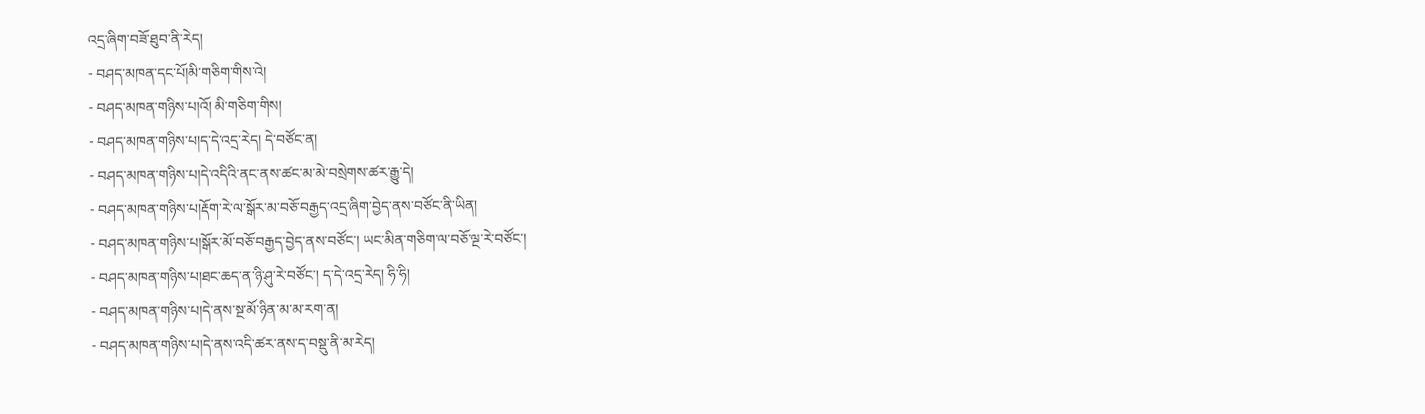འདྲ་ཞིག་བཟོ་ཐུབ་ནི་རེད།
- བཤད་མཁན་དང་པོ།མི་གཅིག་གིས་འེ།
- བཤད་མཁན་གཉིས་པ།འོ། མི་གཅིག་གིས།
- བཤད་མཁན་གཉིས་པ།ད་དེ་འདྲ་རེད། དེ་བཙོང་ན།
- བཤད་མཁན་གཉིས་པ།དེ་འདིའི་ནང་ནས་ཚང་མ་མེ་བསྲེགས་ཚར་རྒྱུ་དེ།
- བཤད་མཁན་གཉིས་པ།རྡོག་རེ་ལ་སྒོར་མ་བཅོ་བརྒྱད་འདྲ་ཞིག་བྱེད་ནས་བཙོང་ནི་ཡིན།
- བཤད་མཁན་གཉིས་པ།སྒོར་མོ་བཅོ་བརྒྱད་བྱེད་ནས་བཙོང་། ཡང་མིན་གཅིག་ལ་བཅོ་ལྔ་རེ་བཙོང་།
- བཤད་མཁན་གཉིས་པ།ཐང་ཆད་ན་ཉི་ཤུ་རེ་བཙོང་། ད་དེ་འདྲ་རེད། ཧི་ཧི།
- བཤད་མཁན་གཉིས་པ།དེ་ནས་སྔ་མོ་ཉིན་མ་མ་རག་ན།
- བཤད་མཁན་གཉིས་པ།དེ་ནས་འདི་ཚར་ནས་ད་བསྡུ་ནི་མ་རེད།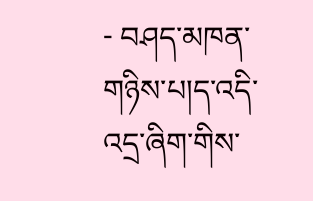- བཤད་མཁན་གཉིས་པ།ད་འདི་འདྲ་ཞིག་གིས་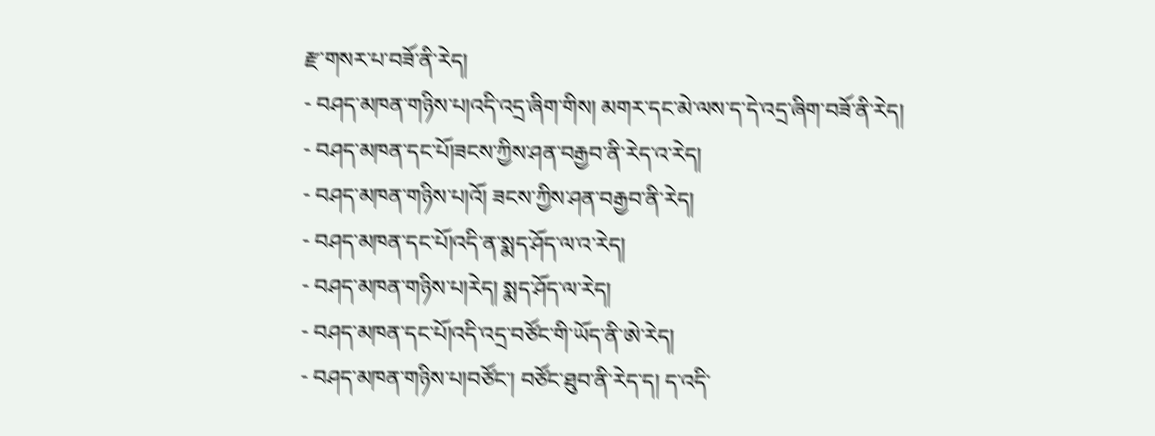རྫ་གསར་པ་བཟོ་ནི་རེད།
- བཤད་མཁན་གཉིས་པ།འདི་འདྲ་ཞིག་གིས། མགར་དང་མེ་ལས་ད་དེ་འདྲ་ཞིག་བཟོ་ནི་རེད།
- བཤད་མཁན་དང་པོ།ཟངས་ཀྱིས་ཤན་བརྒྱབ་ནི་རེད་འ་རེད།
- བཤད་མཁན་གཉིས་པ།འོ། ཟངས་ཀྱིས་ཤན་བརྒྱབ་ནི་རེད།
- བཤད་མཁན་དང་པོ།འདི་ན་སྨད་ཤོད་ལ་འ་རེད།
- བཤད་མཁན་གཉིས་པ།རེད། སྨད་ཤོད་ལ་རེད།
- བཤད་མཁན་དང་པོ།འདི་འདྲ་བཙོང་གི་ཡོད་ནི་ཨེ་རེད།
- བཤད་མཁན་གཉིས་པ།བཙོང་། བཙོང་ཐུབ་ནི་རེད་ད། ད་འདི་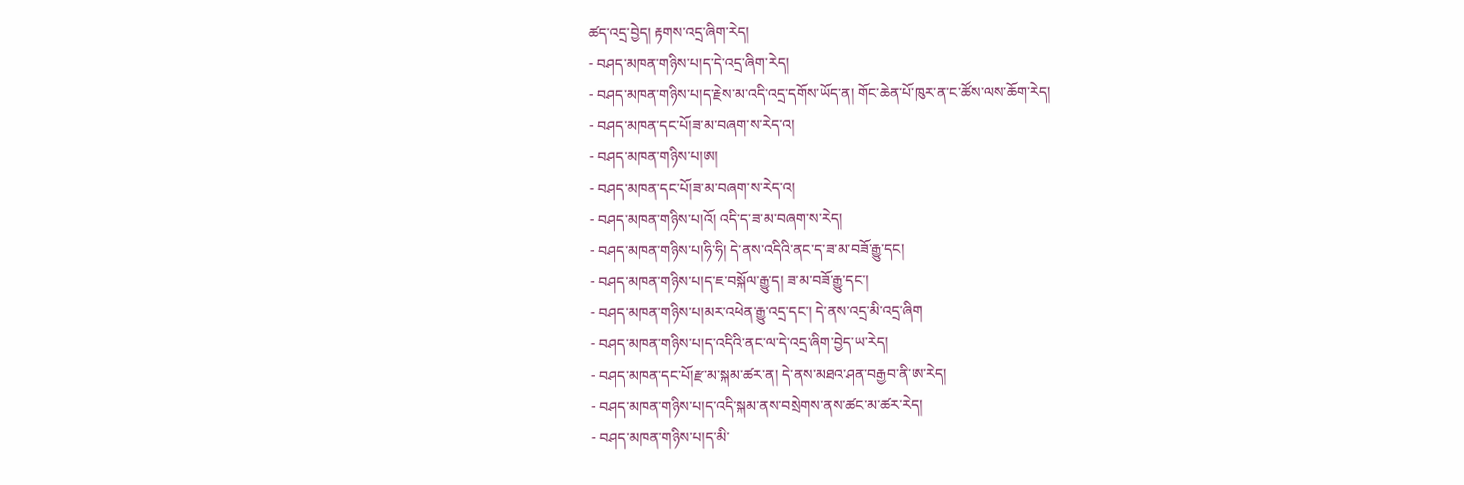ཚད་འདྲ་བྱེད། རྟགས་འདྲ་ཞིག་རེད།
- བཤད་མཁན་གཉིས་པ།ད་དེ་འདྲ་ཞིག་རེད།
- བཤད་མཁན་གཉིས་པ།ད་རྗེས་མ་འདི་འདྲ་དགོས་ཡོད་ན། གོང་ཆེན་པོ་ཁུར་ན་ང་ཚོས་ལས་ཆོག་རེད།
- བཤད་མཁན་དང་པོ།ཟ་མ་བཞག་ས་རེད་འ།
- བཤད་མཁན་གཉིས་པ།ཨ།
- བཤད་མཁན་དང་པོ།ཟ་མ་བཞག་ས་རེད་འ།
- བཤད་མཁན་གཉིས་པ།འོ། འདི་ད་ཟ་མ་བཞག་ས་རེད།
- བཤད་མཁན་གཉིས་པ།ཧི་ཧི། དེ་ནས་འདིའི་ནང་ད་ཟ་མ་བཟོ་རྒྱུ་དང།
- བཤད་མཁན་གཉིས་པ།ད་ཇ་བསྐོལ་རྒྱུ་ད། ཟ་མ་བཟོ་རྒྱུ་དང་།
- བཤད་མཁན་གཉིས་པ།མར་འཕེན་རྒྱུ་འདྲ་དང་། དེ་ནས་འདྲ་མི་འདྲ་ཞིག
- བཤད་མཁན་གཉིས་པ།ད་འདིའི་ནང་ལ་དེ་འདྲ་ཞིག་བྱེད་ཡ་རེད།
- བཤད་མཁན་དང་པོ།རྫ་མ་སྐམ་ཚར་ན། དེ་ནས་མཐའ་ཤན་བརྒྱབ་ནི་ཨ་རེད།
- བཤད་མཁན་གཉིས་པ།ད་འདི་སྐམ་ནས་བསྲེགས་ནས་ཚང་མ་ཚར་རེད།
- བཤད་མཁན་གཉིས་པ།ད་མི་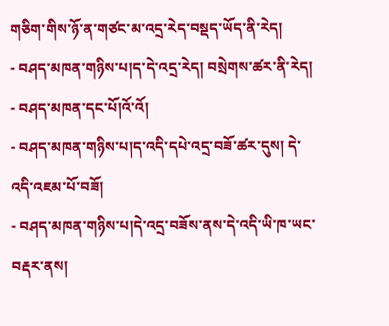གཅིག་གིས་ཉོ་ན་གཙང་མ་འདྲ་རེད་བསྡད་ཡོད་ནི་རེད།
- བཤད་མཁན་གཉིས་པ།ད་དེ་འདྲ་རེད། བསྲེགས་ཚར་ནི་རེད།
- བཤད་མཁན་དང་པོ།འོ་འོ།
- བཤད་མཁན་གཉིས་པ།ད་འདི་དཔེ་འདྲ་བཟོ་ཚར་དུས། དེ་འདི་འཇམ་པོ་བཟོ།
- བཤད་མཁན་གཉིས་པ།དེ་འདྲ་བཟོས་ནས་དེ་འདི་ཡི་ཁ་ཡང་བརྡར་ནས།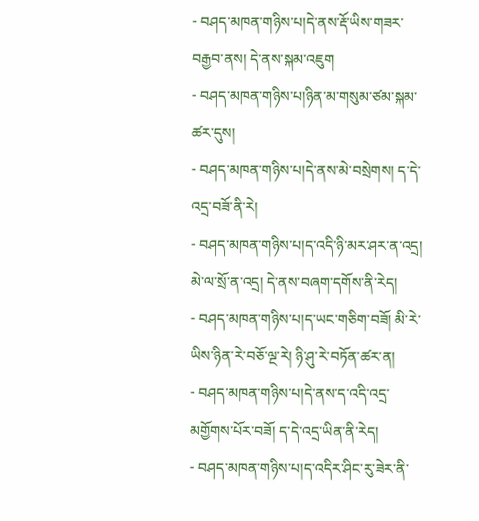- བཤད་མཁན་གཉིས་པ།དེ་ནས་རྡོ་ཡིས་གཟར་བརྒྱབ་ནས། དེ་ནས་སྐམ་འཇུག
- བཤད་མཁན་གཉིས་པ།ཉིན་མ་གསུམ་ཙམ་སྐམ་ཚར་དུས།
- བཤད་མཁན་གཉིས་པ།དེ་ནས་མེ་བསྲེགས། ད་དེ་འདྲ་བཟོ་ནི་རེ།
- བཤད་མཁན་གཉིས་པ།ད་འདི་ཉི་མར་ཤར་ན་འདྲ། མེ་ལ་སྲོ་ན་འདྲ། དེ་ནས་བཞག་དགོས་ནི་རེད།
- བཤད་མཁན་གཉིས་པ།ད་ཡང་གཅིག་བཟོ། མི་རེ་ཡིས་ཉིན་རེ་བཅོ་ལྔ་རེ། ཉི་ཤུ་རེ་བཏོན་ཚར་ན།
- བཤད་མཁན་གཉིས་པ།དེ་ནས་ད་འདི་འདྲ་མགྱོགས་པོར་བཟོ། ད་དེ་འདྲ་ཡིན་ནི་རེད།
- བཤད་མཁན་གཉིས་པ།ད་འདིར་ཤིང་རུ་ཟེར་ནི་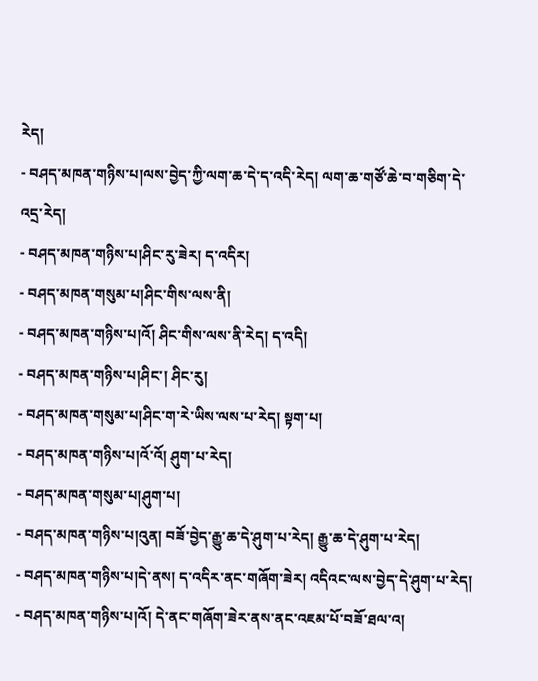རེད།
- བཤད་མཁན་གཉིས་པ།ལས་བྱེད་ཀྱི་ལག་ཆ་དེ་ད་འདི་རེད། ལག་ཆ་གཙོ་ཆེ་བ་གཅིག་དེ་འདྲ་རེད།
- བཤད་མཁན་གཉིས་པ།ཤིང་རུ་ཟེར། ད་འདིར།
- བཤད་མཁན་གསུམ་པ།ཤིང་གིས་ལས་ནི།
- བཤད་མཁན་གཉིས་པ།འོ། ཤིང་གིས་ལས་ནི་རེད། ད་འདི།
- བཤད་མཁན་གཉིས་པ།ཤིང་། ཤིང་རུ།
- བཤད་མཁན་གསུམ་པ།ཤིང་ག་རེ་ཡིས་ལས་པ་རེད། སྟག་པ།
- བཤད་མཁན་གཉིས་པ།འོ་འོ། ཤུག་པ་རེད།
- བཤད་མཁན་གསུམ་པ།ཤུག་པ།
- བཤད་མཁན་གཉིས་པ།འུན། བཟོ་བྱེད་རྒྱུ་ཆ་དེ་ཤུག་པ་རེད། རྒྱུ་ཆ་དེ་ཤུག་པ་རེད།
- བཤད་མཁན་གཉིས་པ།དེ་ནས། ད་འདིར་ནང་གཞོག་ཟེར། འདིའང་ལས་བྱེད་དེ་ཤུག་པ་རེད།
- བཤད་མཁན་གཉིས་པ།འོ། དེ་ནང་གཞོག་ཟེར་ནས་ནང་འཇམ་པོ་བཟོ་ཐལ་འ།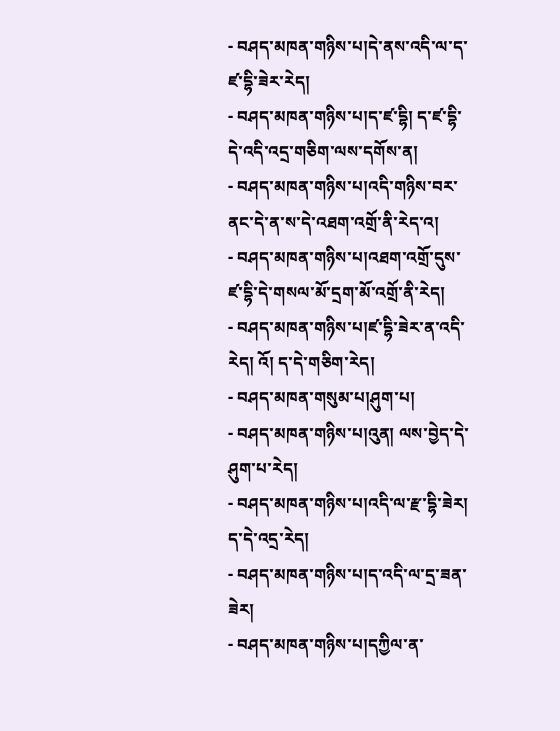- བཤད་མཁན་གཉིས་པ།དེ་ནས་འདི་ལ་ད་ཛ་དྷི་ཟེར་རེད།
- བཤད་མཁན་གཉིས་པ།ད་ཛ་དྷི། ད་ཛ་དྷི་དེ་འདི་འདྲ་གཅིག་ལས་དགོས་ན།
- བཤད་མཁན་གཉིས་པ།འདི་གཉིས་བར་ནང་དེ་ན་ས་དེ་འཐག་འགྲོ་ནི་རེད་འ།
- བཤད་མཁན་གཉིས་པ།འཐག་འགྲོ་དུས་ཛ་དྷི་དེ་གསལ་མོ་དྲག་མོ་འགྲོ་ནི་རེད།
- བཤད་མཁན་གཉིས་པ།ཛ་དྷི་ཟེར་ན་འདི་རེད། འོ། ད་དེ་གཅིག་རེད།
- བཤད་མཁན་གསུམ་པ།ཤུག་པ།
- བཤད་མཁན་གཉིས་པ།འུན། ལས་བྱེད་དེ་ཤུག་པ་རེད།
- བཤད་མཁན་གཉིས་པ།འདི་ལ་རྫ་དྷི་ཟེར། ད་དེ་འདྲ་རེད།
- བཤད་མཁན་གཉིས་པ།ད་འདི་ལ་དྲ་ཟན་ཟེར།
- བཤད་མཁན་གཉིས་པ།དཀྱིལ་ན་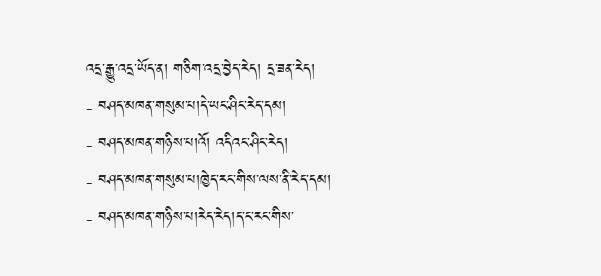འདྲ་རྒྱུ་འདྲ་ཡོད་ན། གཅིག་འདྲ་བྱེད་རེད། དྲ་ཟན་རེད།
- བཤད་མཁན་གསུམ་པ།དེ་ཡང་ཤིང་རེད་དམ།
- བཤད་མཁན་གཉིས་པ།འོ། འདིའང་ཤིང་རེད།
- བཤད་མཁན་གསུམ་པ།ཁྱེད་རང་གིས་ལས་ནི་རེད་དམ།
- བཤད་མཁན་གཉིས་པ།རེད་རེད།ད་ང་རང་གིས་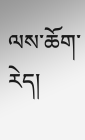ལས་ཆོག་རེད།